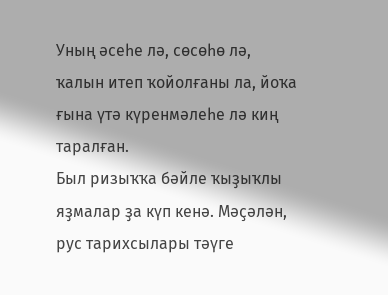Уның әсеһе лә, сөсөһө лә, ҡалын итеп ҡойолғаны ла, йоҡа ғына үтә күренмәлеһе лә киң таралған.
Был ризыҡҡа бәйле ҡыҙыҡлы яҙмалар ҙа күп кенә. Мәҫәлән, рус тарихсылары тәүге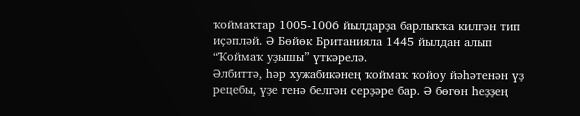ҡоймаҡтар 1005-1006 йылдарҙа барлыҡҡа килгән тип иҫәпләй. Ә Бөйөк Британияла 1445 йылдан алып “Ҡоймаҡ уҙышы” үткәрелә.
Әлбиттә, һәр хужабикәнең ҡоймаҡ ҡойоу йәһәтенән үҙ рецебы, үҙе генә белгән серҙәре бар. Ә бөгөн һеҙҙең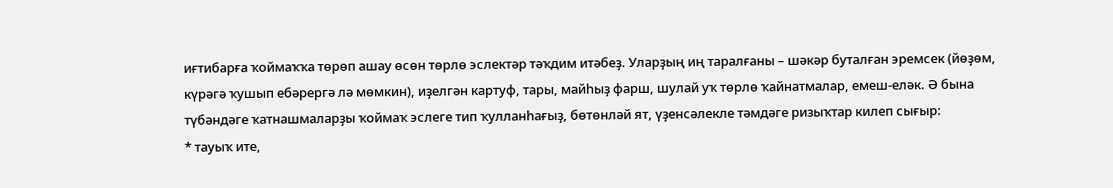иғтибарға ҡоймаҡҡа төрөп ашау өсөн төрлө эслектәр тәҡдим итәбеҙ. Уларҙың иң таралғаны – шәкәр буталған эремсек (йөҙөм, күрәгә ҡушып ебәрергә лә мөмкин), иҙелгән картуф, тары, майһыҙ фарш, шулай уҡ төрлө ҡайнатмалар, емеш-еләк. Ә бына түбәндәге ҡатнашмаларҙы ҡоймаҡ эслеге тип ҡулланһағыҙ, бөтөнләй ят, үҙенсәлекле тәмдәге ризыҡтар килеп сығыр:
* тауыҡ ите,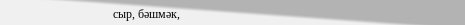сыр, бәшмәк,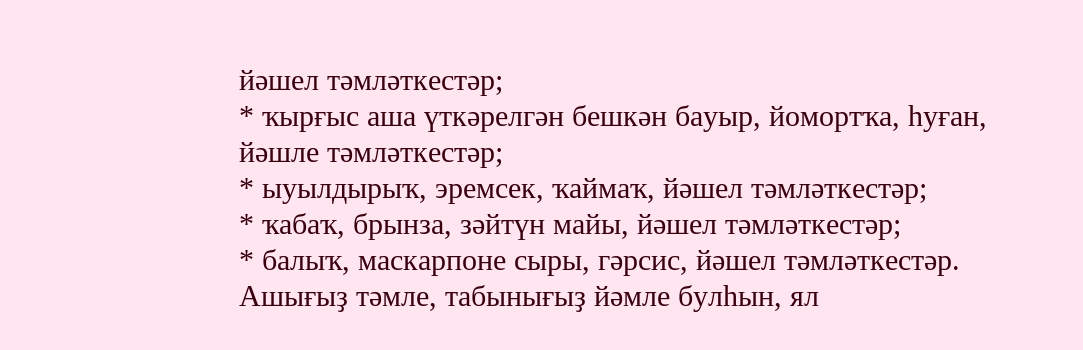йәшел тәмләткестәр;
* ҡырғыс аша үткәрелгән бешкән бауыр, йомортҡа, һуған, йәшле тәмләткестәр;
* ыуылдырыҡ, эремсек, ҡаймаҡ, йәшел тәмләткестәр;
* ҡабаҡ, брынза, зәйтүн майы, йәшел тәмләткестәр;
* балыҡ, маскарпоне сыры, гәрсис, йәшел тәмләткестәр.
Ашығыҙ тәмле, табынығыҙ йәмле булһын, ял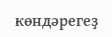көндәрегеҙ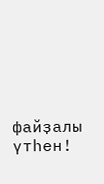файҙалы үтһен!